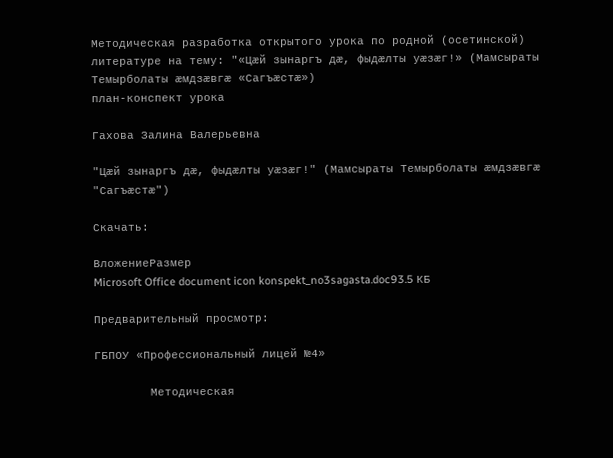Методическая разработка открытого урока по родной (осетинской) литературе на тему: "«Цӕй зынаргъ дӕ, фыдӕлты уӕзӕг!» (Мамсыраты Темырболаты ӕмдзӕвгӕ «Сагъӕстӕ»)
план-конспект урока

Гахова Залина Валерьевна

"Цæй зынаргъ дæ, фыдæлты уæзæг!" (Мамсыраты Темырболаты æмдзæвгæ "Сагъæстæ")

Скачать:

ВложениеРазмер
Microsoft Office document icon konspekt_no3sagasta.doc93.5 КБ

Предварительный просмотр:

ГБПОУ «Профессиональный лицей №4»

        Методическая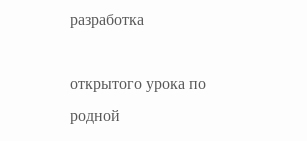разработка

открытого урока по родной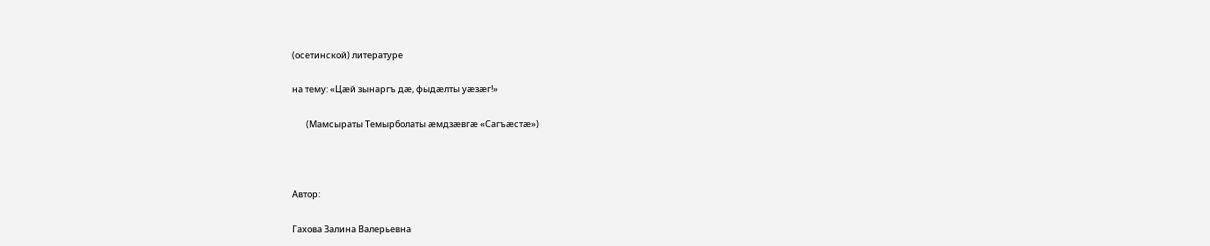(осетинской) литературе

на тему: «Цӕй зынаргъ дӕ, фыдӕлты уӕзӕг!»

       (Мамсыраты Темырболаты ӕмдзӕвгӕ «Сагъӕстӕ»)



Автор:

Гахова Залина Валерьевна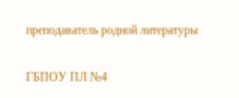преподаватель родной литературы

ГБПОУ ПЛ №4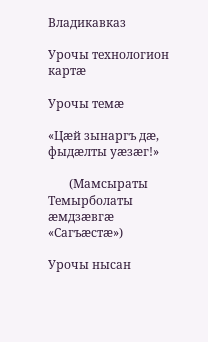Владикавказ

Урочы технологион картӕ

Урочы темæ

«Цӕй зынаргъ дӕ, фыдӕлты уӕзӕг!»

       (Мамсыраты Темырболаты ӕмдзӕвгӕ «Сагъӕстӕ»)

Урочы нысан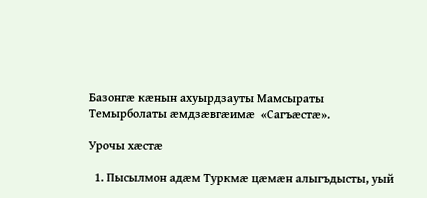Базонгӕ кӕнын ахуырдзауты Мамсыраты Темырболаты ӕмдзӕвгӕимӕ  «Сагъӕстӕ».

Урочы хæстæ

  1. Пысылмон адӕм Туркмӕ цӕмӕн алыгъдысты, уый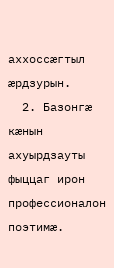аххоссӕгтыл ӕрдзурын.
  2. Базонгӕ кӕнын ахуырдзауты фыццаг ирон профессионалон поэтимӕ.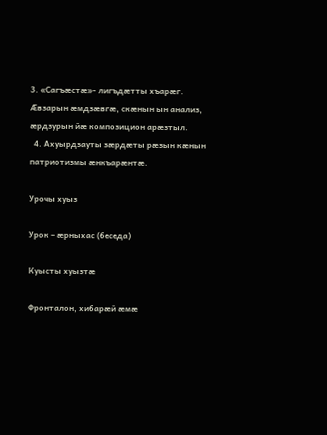3. «Сагъӕстӕ»- лигъдӕтты хъарӕг. Ӕвзарын ӕмдзӕвгӕ, скӕнын ын анализ, ӕрдзурын йӕ композицион арӕзтыл.
  4. Ахуырдзауты зӕрдӕты рӕзын кӕнын патриотизмы ӕнкъарӕнтӕ.

Урочы хуыз

Урок – ӕрныхас (беседа)

Куысты хуызтӕ

Фронталон, хибарӕй ӕмӕ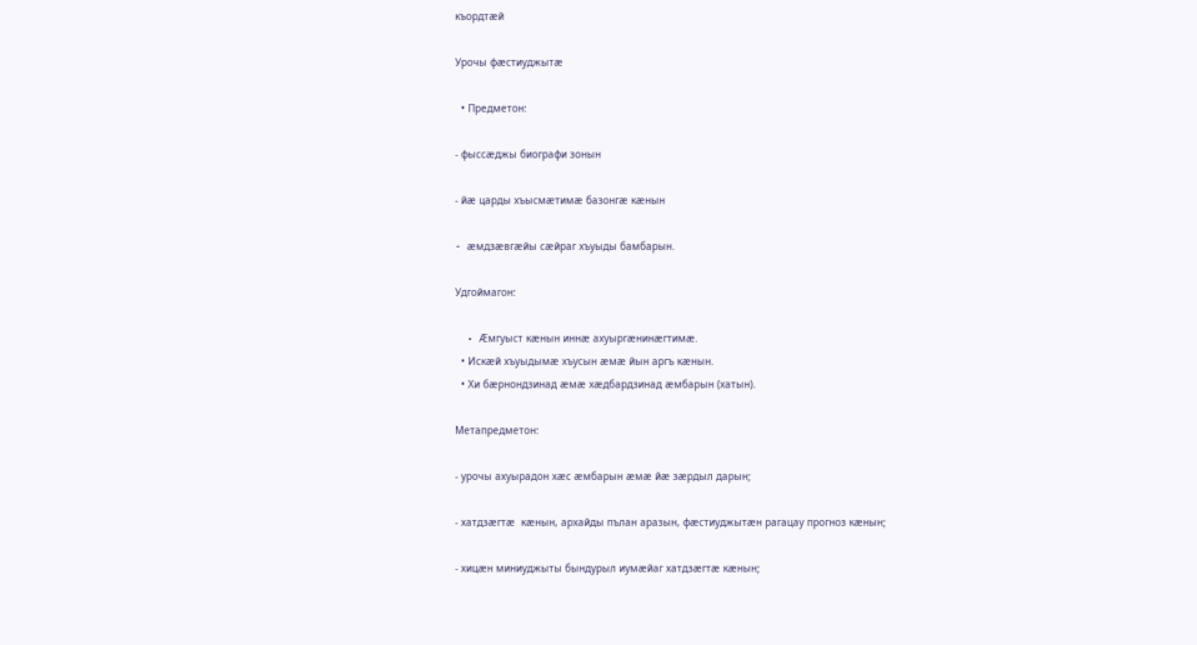къордтӕй

Урочы фӕстиуджытӕ

  • Предметон:

- фыссæджы биографи зонын

- йæ царды хъысмӕтимæ базонгæ кæнын

- æмдзæвгæйы сæйраг хъуыды бамбарын.

Удгоймагон:

  • Æмгуыст кæнын иннæ ахуыргæнинæгтимæ.
  • Искæй хъуыдымæ хъусын æмæ йын аргъ кæнын.
  • Хи бæрнондзинад æмæ хæдбардзинад æмбарын (хатын).

Метапредметон:

- урочы ахуырадон хæс æмбарын æмæ йæ зæрдыл дарын;

- хатдзæгтæ  кæнын, архайды пълан аразын, фæстиуджытæн рагацау прогноз кæнын;

- хицæн миниуджыты бындурыл иумæйаг хатдзæгтæ кæнын;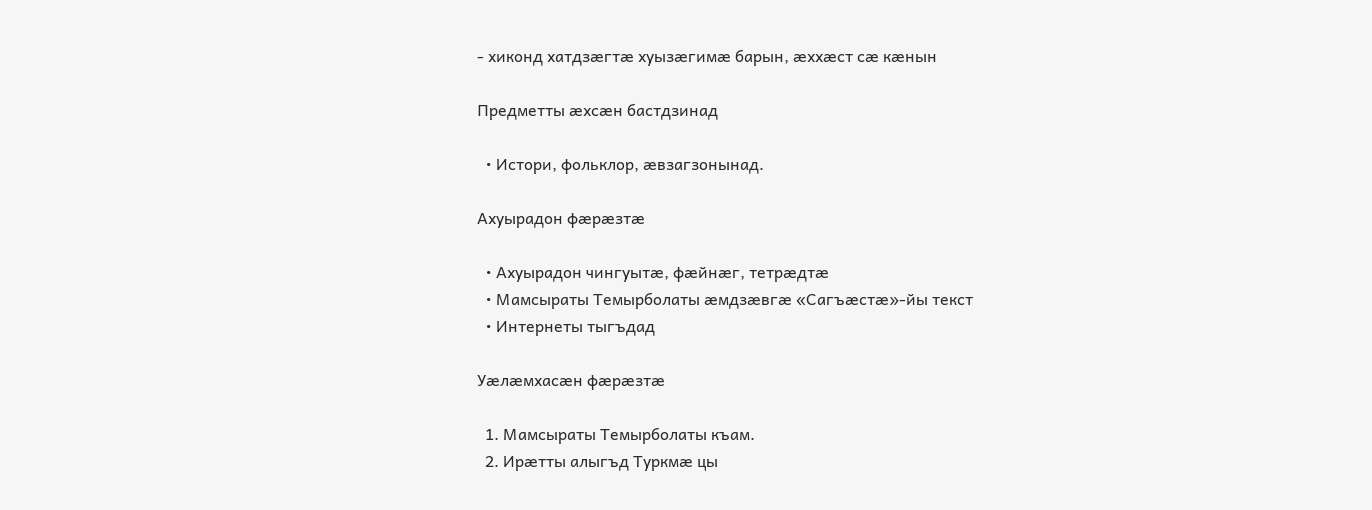- хиконд хатдзæгтæ хуызæгимæ барын, æххæст сæ кæнын

Предметты ӕхсӕн бастдзинад

  • Истори, фольклор, æвзагзонынад.

Ахуырадон фӕрӕзтӕ

  • Ахуырадон чингуытæ, фæйнæг, тетрæдтæ
  • Мамсыраты Темырболаты ӕмдзӕвгӕ «Сагъӕстӕ»-йы текст
  • Интернеты тыгъдад

Уӕлӕмхасӕн фӕрӕзтӕ

  1. Мамсыраты Темырболаты къам.
  2. Ирӕтты алыгъд Туркмӕ цы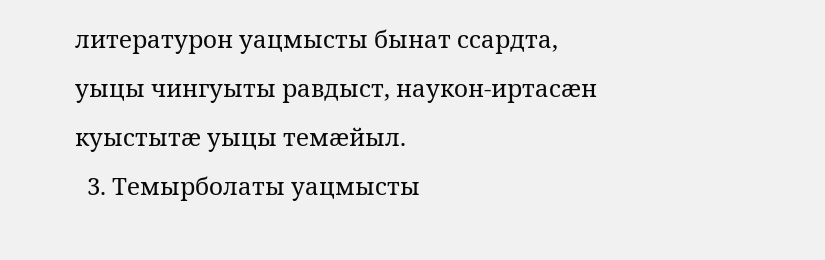литературон уацмысты бынат ссардта, уыцы чингуыты равдыст, наукон-иртасæн куыстытæ уыцы темæйыл.
  3. Темырболаты уацмысты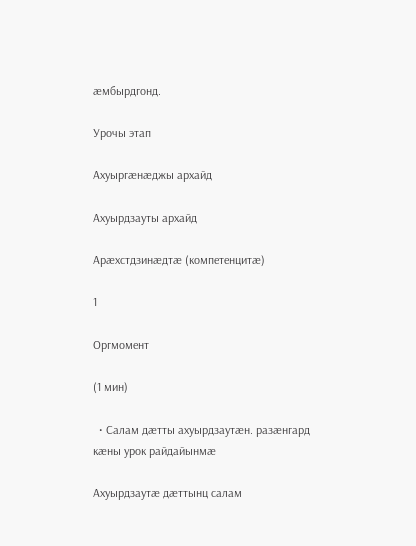ӕмбырдгонд.

Урочы этап

Ахуыргӕнӕджы архайд

Ахуырдзауты архайд

Арӕхстдзинӕдтӕ (компетенцитӕ)

1

Оргмомент

(1 мин)

  • Салам дæтты ахуырдзаутæн. разæнгард кæны урок райдайынмæ

Ахуырдзаутæ дæттынц салам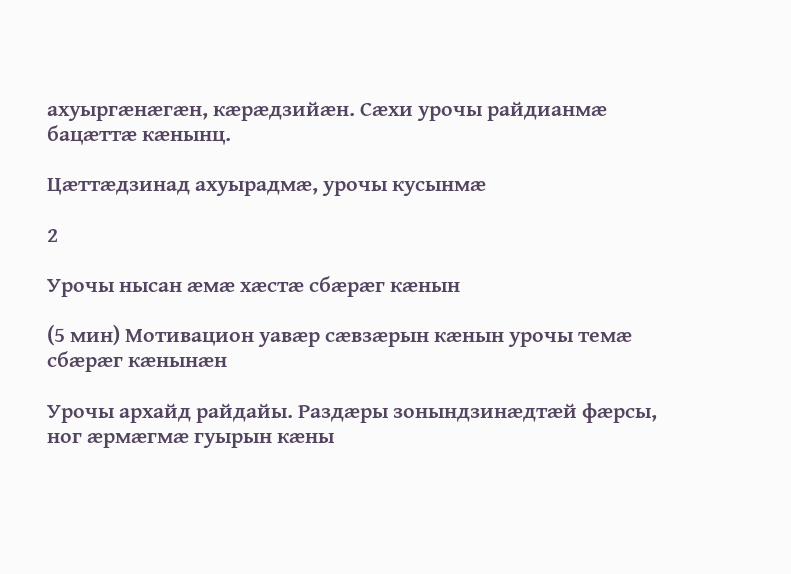ахуыргæнæгæн, кæрæдзийæн. Сæхи урочы райдианмæ бацæттæ кæнынц.

Цæттæдзинад ахуырадмæ, урочы кусынмæ

2

Урочы нысан æмæ хæстæ сбæрæг кæнын

(5 мин) Мотивацион уавæр сæвзæрын кæнын урочы темæ  сбæрæг кæнынæн

Урочы архайд райдайы. Раздæры зонындзинæдтæй фæрсы, ног æрмæгмæ гуырын кæны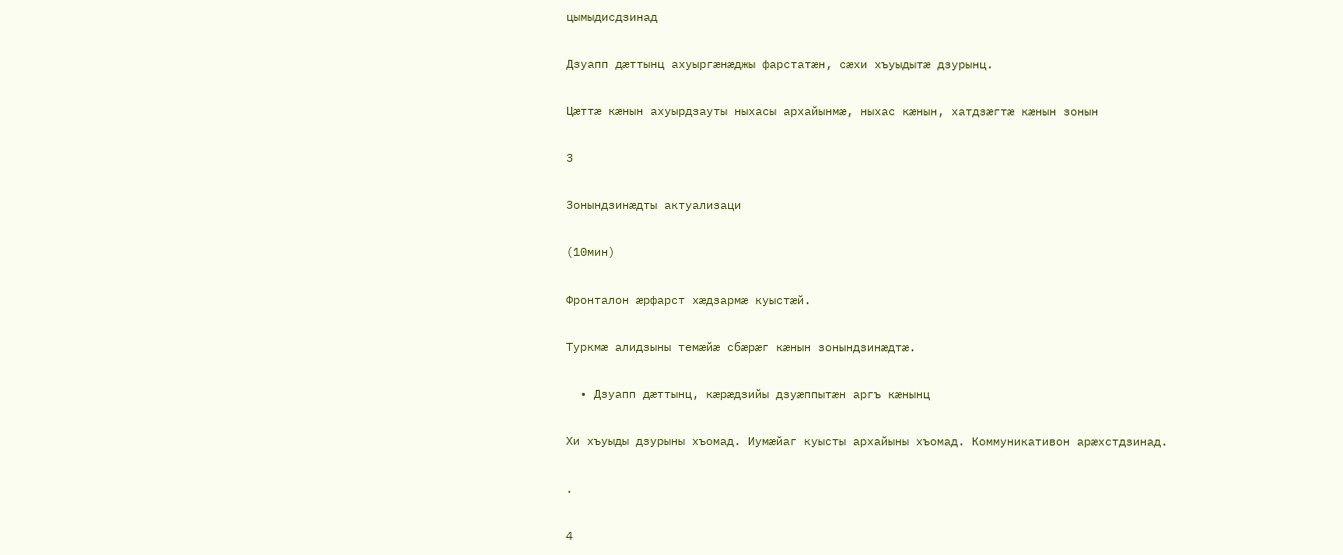цымыдисдзинад

Дзуапп дæттынц ахуыргæнæджы фарстатæн, сæхи хъуыдытæ дзурынц.

Цæттæ кæнын ахуырдзауты ныхасы архайынмæ, ныхас кæнын, хатдзæгтæ кæнын зонын

3

Зонындзинæдты актуализаци

(10мин)

Фронталон æрфарст хæдзармæ куыстæй.

Туркмӕ алидзыны темӕйӕ сбӕрӕг кӕнын зонындзинӕдтӕ.

  • Дзуапп дæттынц, кæрæдзийы дзуæппытæн аргъ кæнынц

Хи хъуыды дзурыны хъомад. Иумæйаг куысты архайыны хъомад. Коммуникативон арæхстдзинад.

.

4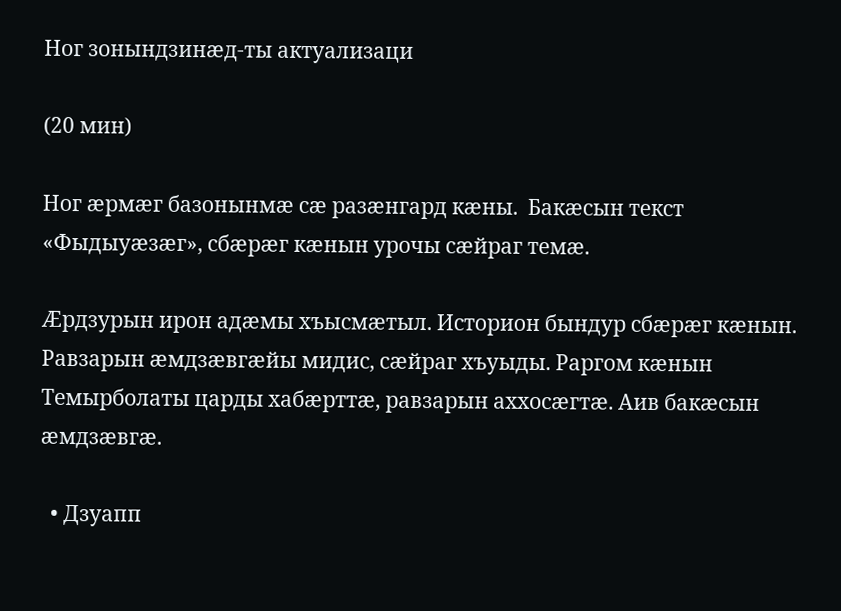Ног зонындзинæд-ты актуализаци

(20 мин)

Ног æрмæг базонынмæ сæ разæнгард кæны.  Бакӕсын текст «Фыдыуӕзӕг», сбӕрӕг кӕнын урочы сӕйраг темӕ.

Æрдзурын ирон адæмы хъысмæтыл. Историон бындур сбæрæг кæнын. Равзарын æмдзæвгæйы мидис, сæйраг хъуыды. Раргом кæнын Темырболаты царды хабӕрттӕ, равзарын аххосæгтӕ. Аив бакæсын æмдзæвгæ.

  • Дзуапп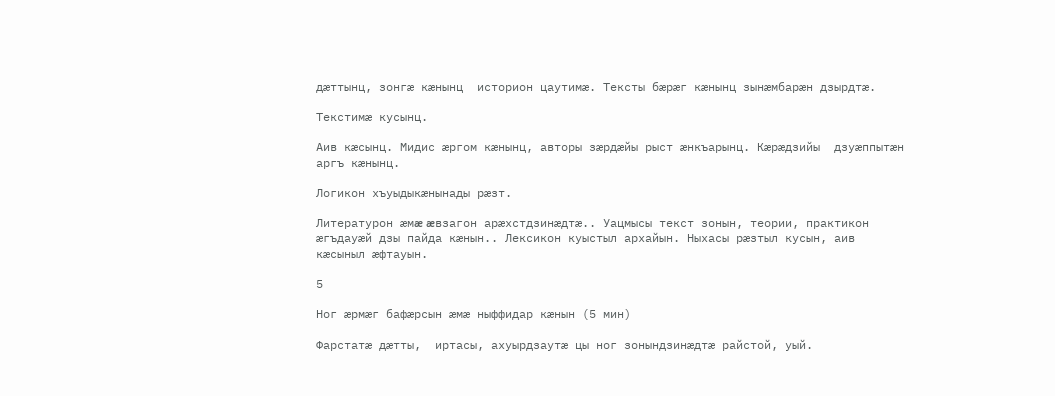дæттынц, зонгæ кæнынц  историон цаутимӕ. Тексты бæрæг кæнынц зынæмбарæн дзырдтæ.

Текстимæ кусынц.

Аив кӕсынц. Мидис ӕргом кӕнынц, авторы зӕрдæйы рыст æнкъарынц. Кæрæдзийы  дзуæппытæн аргъ кæнынц.

Логикон хъуыдыкæнынады рæзт.

Литературон æмæ æвзагон арæхстдзинæдтæ.. Уацмысы текст зонын, теории, практикон æгъдауæй дзы пайда кæнын.. Лексикон куыстыл архайын. Ныхасы рæзтыл кусын, аив кæсыныл æфтауын.

5

Ног æрмæг бафæрсын æмæ ныффидар кæнын (5 мин)

Фарстатæ дæтты,  иртасы, ахуырдзаутæ цы ног зонындзинæдтæ райстой, уый.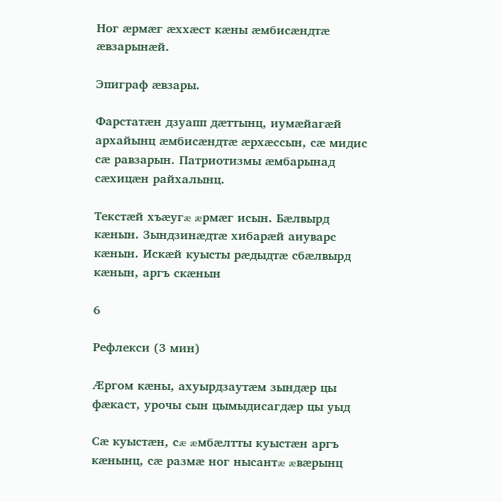Ног æрмæг æххæст кæны æмбисӕндтæ ӕвзарынæй.

Эпиграф ӕвзары.

Фарстатæн дзуапп дæттынц, иумæйагæй архайынц æмбисæндтӕ æрхӕссын, сӕ мидис  сæ равзарын. Патриотизмы ӕмбарынад сӕхицӕн райхалынц.

Текстæй хъæугæ æрмæг исын. Бæлвырд кæнын. Зындзинæдтæ хибарæй аиуварс кæнын. Искæй куысты рæдыдтæ сбæлвырд кæнын, аргъ скæнын

6

Рефлекси (3 мин)

Æргом кæны, ахуырдзаутæм зындæр цы фæкаст, урочы сын цымыдисагдæр цы уыд

Сæ куыстæн, сæ æмбæлтты куыстæн аргъ кæнынц, сæ размæ ног нысантæ æвæрынц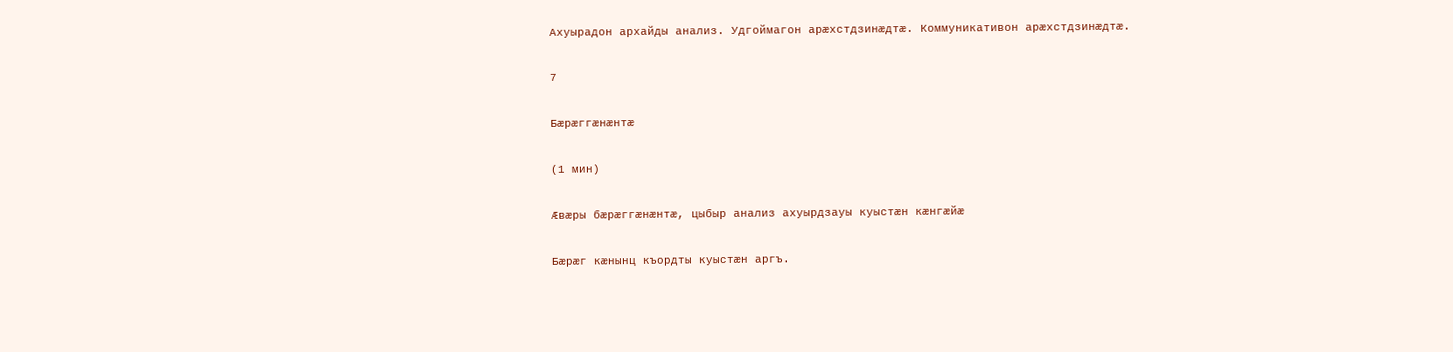Ахуырадон архайды анализ. Удгоймагон арæхстдзинæдтæ. Коммуникативон арæхстдзинæдтæ.

7

Бæрæггæнæнтæ

(1 мин)

Æвæры бæрæггæнæнтæ, цыбыр анализ ахуырдзауы куыстæн кæнгæйæ

Бæрæг кæнынц къордты куыстæн аргъ.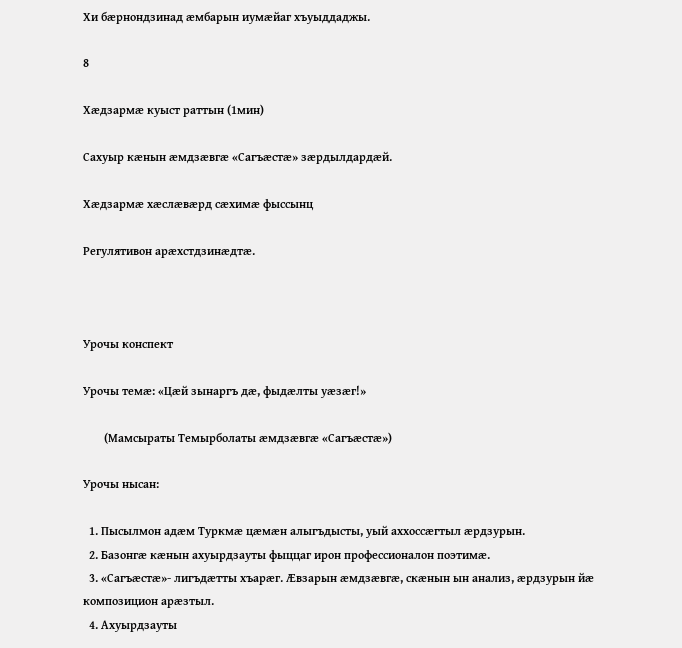Хи бæрнондзинад æмбарын иумæйаг хъуыддаджы.

8

Хæдзармæ куыст раттын (1мин)

Сахуыр кæнын æмдзæвгæ «Сагъӕстӕ» зæрдылдардæй.

Хæдзармæ хæслæвæрд сæхимæ фыссынц

Регулятивон арæхстдзинæдтæ.



Урочы конспект

Урочы темӕ: «Цӕй зынаргъ дӕ, фыдӕлты уӕзӕг!»

       (Мамсыраты Темырболаты ӕмдзӕвгӕ «Сагъӕстӕ»)

Урочы нысан:

  1. Пысылмон адӕм Туркмӕ цӕмӕн алыгъдысты, уый аххоссӕгтыл ӕрдзурын.
  2. Базонгӕ кӕнын ахуырдзауты фыццаг ирон профессионалон поэтимӕ.
  3. «Сагъӕстӕ»- лигъдӕтты хъарӕг. Ӕвзарын ӕмдзӕвгӕ, скӕнын ын анализ, ӕрдзурын йӕ композицион арӕзтыл.
  4. Ахуырдзауты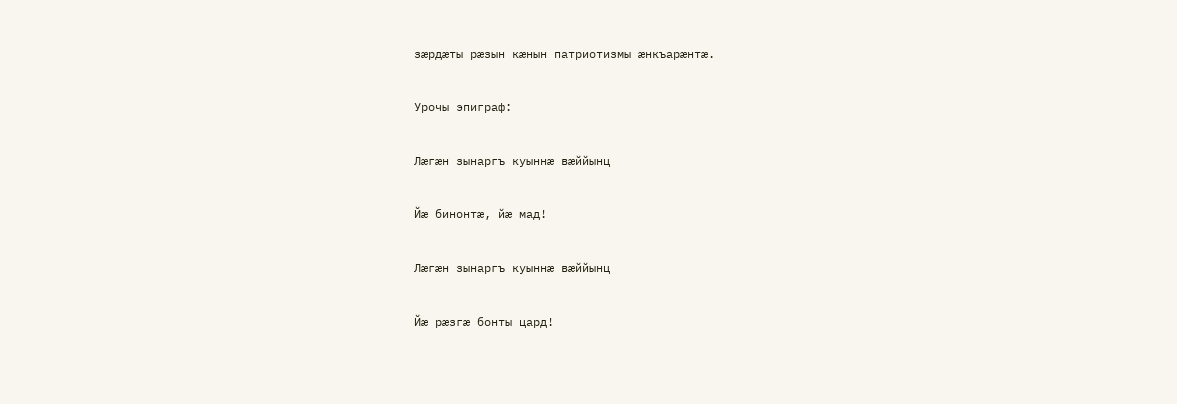зӕрдӕты рӕзын кӕнын патриотизмы ӕнкъарӕнтӕ.

Урочы эпиграф:

Лӕгӕн зынаргъ куыннӕ вӕййынц

Йӕ бинонтӕ, йӕ мад!

Лӕгӕн зынаргъ куыннӕ вӕййынц

Йӕ рӕзгӕ бонты цард!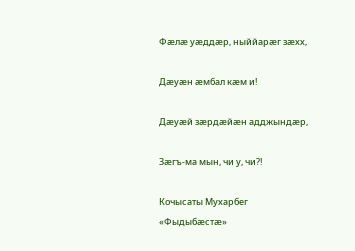Фӕлӕ уӕддӕр, ныййарӕг зӕхх,

Дӕуӕн ӕмбал кӕм и!

Дӕуӕй зӕрдӕйӕн адджындӕр,

Зӕгъ-ма мын, чи у, чи?!

Кочысаты Мухарбег «Фыдыбӕстӕ»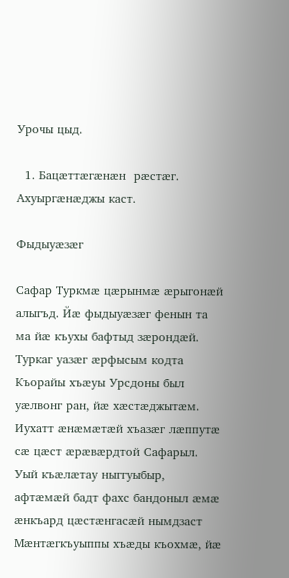Урочы цыд.

  1. Бацӕттӕгӕнӕн  рӕстӕг. Ахуыргӕнӕджы каст.

Фыдыуӕзӕг

Сафар Туркмӕ цӕрынмӕ ӕрыгонӕй алыгъд. Йӕ фыдыуӕзӕг фенын та ма йӕ къухы бафтыд зӕрондӕй. Туркаг уазӕг ӕрфысым кодта Къорайы хъӕуы Урсдоны был уӕлвонг ран, йӕ хӕстӕджытӕм. Иухатт ӕнӕмӕтӕй хъазӕг лӕппутӕ сӕ цӕст ӕрӕвӕрдтой Сафарыл. Уый къӕлӕтау ныггуыбыр, афтӕмӕй бадт фахс бандоныл ӕмӕ ӕнкъард цӕстӕнгасӕй нымдзаст Мӕнтӕгкъуыппы хъӕды къохмӕ, йӕ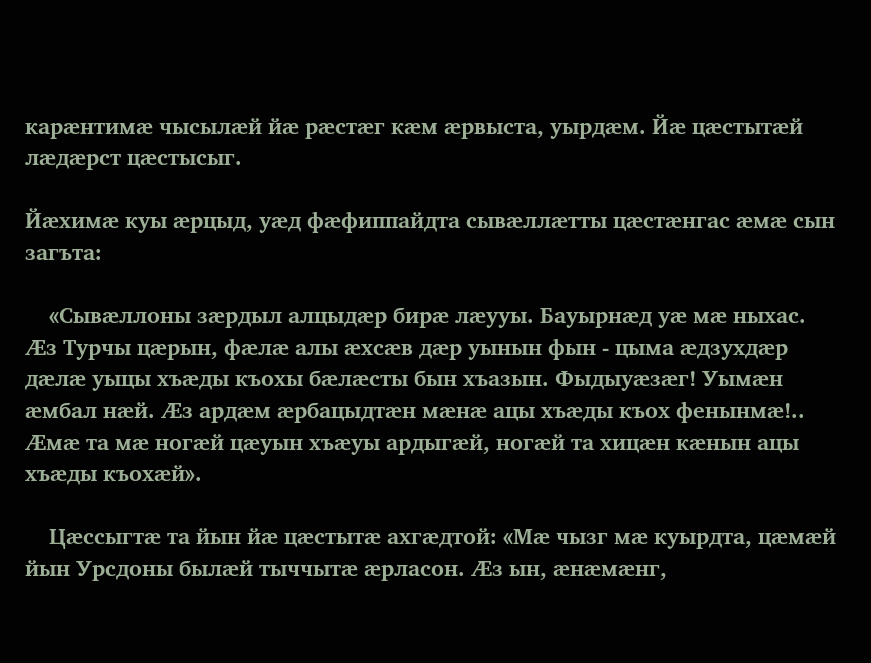карӕнтимӕ чысылӕй йӕ рӕстӕг кӕм ӕрвыста, уырдӕм. Йӕ цӕстытӕй лӕдӕрст цӕстысыг.

Йӕхимӕ куы ӕрцыд, уӕд фӕфиппайдта сывӕллӕтты цӕстӕнгас ӕмӕ сын загъта:

    «Сывӕллоны зӕрдыл алцыдӕр бирӕ лӕууы. Бауырнӕд уӕ мӕ ныхас. Ӕз Турчы цӕрын, фӕлӕ алы ӕхсӕв дӕр уынын фын - цыма ӕдзухдӕр дӕлӕ уыцы хъӕды къохы бӕлӕсты бын хъазын. Фыдыуӕзӕг! Уымӕн ӕмбал нӕй. Ӕз ардӕм ӕрбацыдтӕн мӕнӕ ацы хъӕды къох фенынмӕ!.. Ӕмӕ та мӕ ногӕй цӕуын хъӕуы ардыгӕй, ногӕй та хицӕн кӕнын ацы хъӕды къохӕй».

    Цӕссыгтӕ та йын йӕ цӕстытӕ ахгӕдтой: «Мӕ чызг мӕ куырдта, цӕмӕй йын Урсдоны былӕй тыччытӕ ӕрласон. Ӕз ын, ӕнӕмӕнг,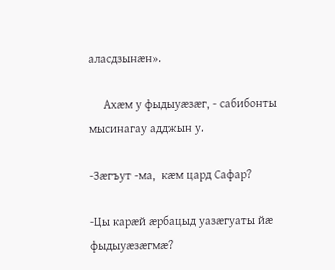аласдзынӕн».

     Ахӕм у фыдыуӕзӕг, - сабибонты мысинагау адджын у.

-Зӕгъут -ма,  кӕм цард Сафар?

-Цы карӕй ӕрбацыд уазӕгуаты йӕ фыдыуӕзӕгмӕ?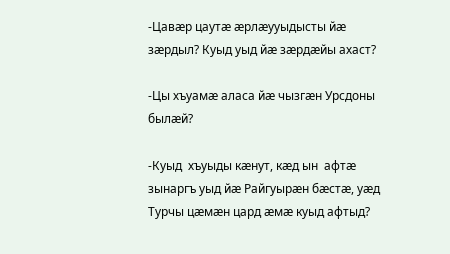-Цавӕр цаутӕ ӕрлӕууыдысты йӕ зӕрдыл? Куыд уыд йӕ зӕрдӕйы ахаст?

-Цы хъуамӕ аласа йӕ чызгӕн Урсдоны былӕй?

-Куыд  хъуыды кӕнут, кӕд ын  афтӕ зынаргъ уыд йӕ Райгуырӕн бӕстӕ, уӕд Турчы цӕмӕн цард ӕмӕ куыд афтыд?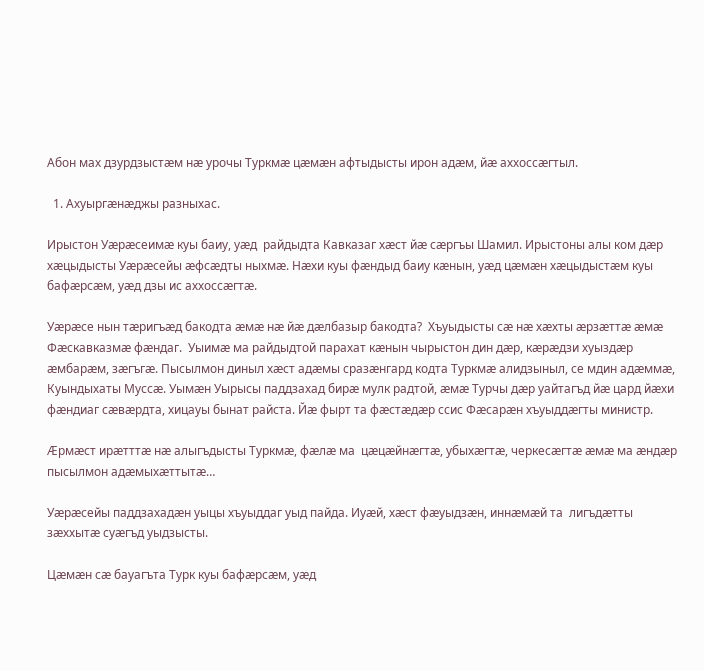Абон мах дзурдзыстӕм нӕ урочы Туркмӕ цӕмӕн афтыдысты ирон адӕм, йӕ аххоссӕгтыл.

  1. Ахуыргӕнӕджы разныхас.

Ирыстон Уӕрӕсеимӕ куы баиу, уӕд  райдыдта Кавказаг хӕст йӕ сӕргъы Шамил. Ирыстоны алы ком дӕр хӕцыдысты Уӕрӕсейы ӕфсӕдты ныхмӕ. Нӕхи куы фӕндыд баиу кӕнын, уӕд цӕмӕн хӕцыдыстӕм куы бафӕрсӕм, уӕд дзы ис аххоссӕгтӕ.

Уӕрӕсе нын тӕригъӕд бакодта ӕмӕ нӕ йӕ дӕлбазыр бакодта?  Хъуыдысты сӕ нӕ хӕхты ӕрзӕттӕ ӕмӕ Фӕскавказмӕ фӕндаг.  Уыимӕ ма райдыдтой парахат кӕнын чырыстон дин дӕр, кӕрӕдзи хуыздӕр ӕмбарӕм, зӕгъгӕ. Пысылмон диныл хӕст адӕмы сразӕнгард кодта Туркмӕ алидзыныл, се мдин адӕммӕ, Куындыхаты Муссӕ. Уымӕн Уырысы паддзахад бирӕ мулк радтой, ӕмӕ Турчы дӕр уайтагъд йӕ цард йӕхи фӕндиаг сӕвӕрдта, хицауы бынат райста. Йӕ фырт та фӕстӕдӕр ссис Фӕсарӕн хъуыддӕгты министр.

Ӕрмӕст ирӕтттӕ нӕ алыгъдысты Туркмӕ, фӕлӕ ма  цӕцӕйнӕгтӕ, убыхӕгтӕ, черкесӕгтӕ ӕмӕ ма ӕндӕр пысылмон адӕмыхӕттытӕ…

Уӕрӕсейы паддзахадӕн уыцы хъуыддаг уыд пайда. Иуӕй, хӕст фӕуыдзӕн, иннӕмӕй та  лигъдӕтты зӕххытӕ суӕгъд уыдзысты.

Цӕмӕн сӕ бауагъта Турк куы бафӕрсӕм, уӕд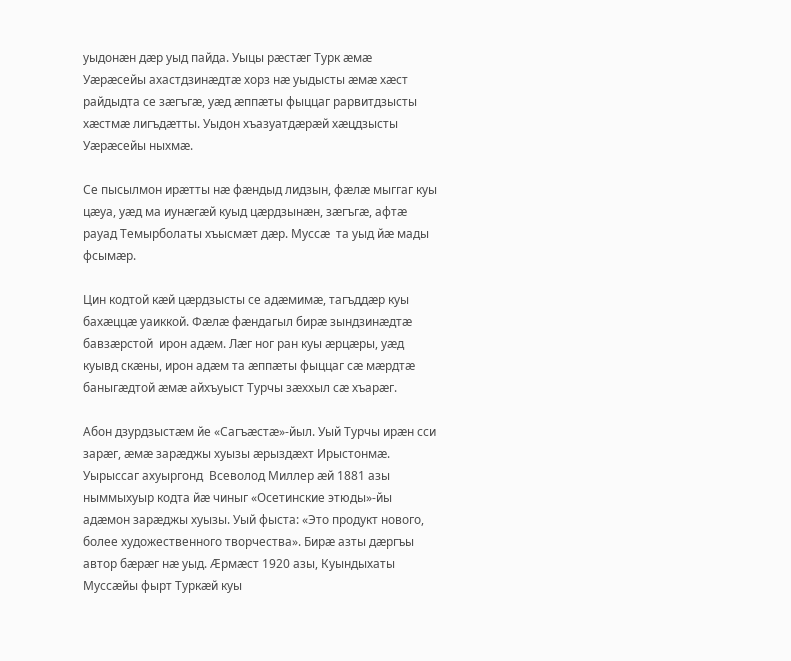уыдонӕн дӕр уыд пайда. Уыцы рӕстӕг Турк ӕмӕ Уӕрӕсейы ахастдзинӕдтӕ хорз нӕ уыдысты ӕмӕ хӕст райдыдта се зӕгъгӕ, уӕд ӕппӕты фыццаг рарвитдзысты хӕстмӕ лигъдӕтты. Уыдон хъазуатдӕрӕй хӕцдзысты Уӕрӕсейы ныхмӕ.

Се пысылмон ирӕтты нӕ фӕндыд лидзын, фӕлӕ мыггаг куы цӕуа, уӕд ма иунӕгӕй куыд цӕрдзынӕн, зӕгъгӕ, афтӕ рауад Темырболаты хъысмӕт дӕр. Муссӕ  та уыд йӕ мады фсымӕр.

Цин кодтой кӕй цӕрдзысты се адӕмимӕ, тагъддӕр куы бахӕццӕ уаиккой. Фӕлӕ фӕндагыл бирӕ зындзинӕдтӕ бавзӕрстой  ирон адӕм. Лӕг ног ран куы ӕрцӕры, уӕд куывд скӕны, ирон адӕм та ӕппӕты фыццаг сӕ мӕрдтӕ баныгӕдтой ӕмӕ айхъуыст Турчы зӕххыл сӕ хъарӕг.

Абон дзурдзыстӕм йе «Сагъӕстӕ»-йыл. Уый Турчы ирӕн сси зарӕг, ӕмӕ зарӕджы хуызы ӕрыздӕхт Ирыстонмӕ. Уырыссаг ахуыргонд  Всеволод Миллер ӕй 1881 азы ныммыхуыр кодта йӕ чиныг «Осетинские этюды»-йы адӕмон зарӕджы хуызы. Уый фыста: «Это продукт нового, более художественного творчества». Бирӕ азты дӕргъы автор бӕрӕг нӕ уыд. Æрмæст 1920 азы, Куындыхаты Муссæйы фырт Туркæй куы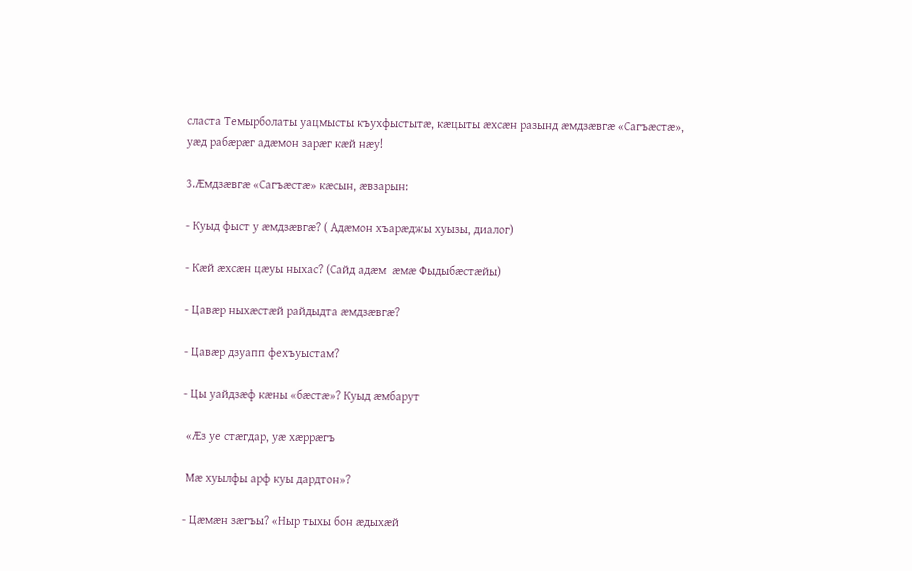сласта Темырболаты уацмысты къухфыстытæ, кæцыты æхсæн разынд æмдзæвгæ «Сагъæстæ», уæд рабæрæг адæмон зарæг кæй нæу!

3.Ӕмдзӕвгӕ «Сагъӕстӕ» кӕсын, ӕвзарын:

- Куыд фыст у ӕмдзӕвгӕ? ( Адӕмон хъарӕджы хуызы, диалог)

- Кӕй ӕхсӕн цӕуы ныхас? (Сайд адӕм  ӕмӕ Фыдыбӕстӕйы)

- Цавӕр ныхӕстӕй райдыдта ӕмдзӕвгӕ?

- Цавӕр дзуапп фехъуыстам?

- Цы уайдзӕф кӕны «бӕстӕ»? Куыд ӕмбарут

 «Ӕз уе стӕгдар, уӕ хӕррӕгъ

 Мӕ хуылфы арф куы дардтон»?

- Цӕмӕн зӕгъы? «Ныр тыхы бон ӕдыхӕй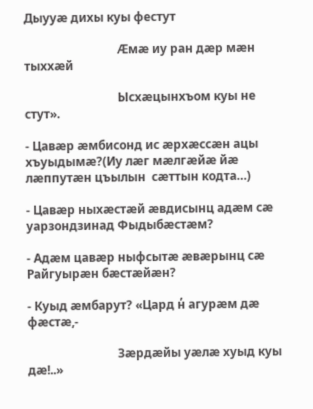Дыууӕ дихы куы фестут

                               Ӕмӕ иу ран дӕр мӕн тыххӕй

                               Ысхӕцынхъом куы не стут».

- Цавӕр ӕмбисонд ис ӕрхӕссӕн ацы хъуыдымӕ?(Иу лӕг мӕлгӕйӕ йӕ лӕппутӕн цъылын  сӕттын кодта…)

- Цавӕр ныхӕстӕй ӕвдисынц адӕм сӕ уарзондзинад Фыдыбӕстӕм?

- Адӕм цавӕр ныфсытӕ ӕвӕрынц сӕ Райгуырӕн бӕстӕйӕн?

- Куыд ӕмбарут? «Цард н̓ агурӕм дӕ фӕстӕ,-

                              Зӕрдӕйы уӕлӕ хуыд куы дӕ!..»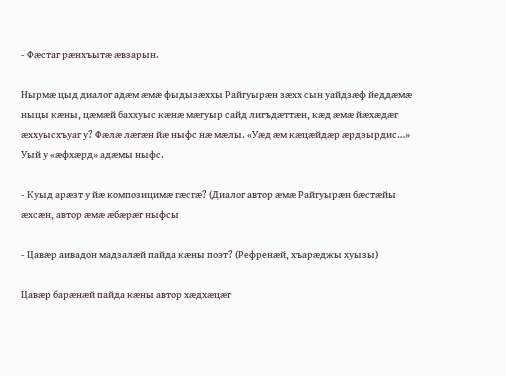- Фӕстаг рӕнхъытӕ ӕвзарын.

Нырмӕ цыд диалог адӕм ӕмӕ фыдызӕххы Райгуырӕн зӕхх сын уайдзӕф йеддӕмӕ ныцы кӕны, цӕмӕй баххуыс кӕнӕ мӕгуыр сайд лигъдӕттӕн, кӕд ӕмӕ йӕхӕдӕг ӕххуысхъуаг у? Фӕлӕ лӕгӕн йӕ ныфс нӕ мӕлы. «Уӕд ӕм кӕцӕйдӕр ӕрдзырдис…» Уый у «ӕфхӕрд» адӕмы ныфс.

- Куыд арӕзт у йӕ композицимӕ гӕсгӕ? (Диалог автор ӕмӕ Райгуырӕн бӕстӕйы ӕхсӕн, автор ӕмӕ ӕбӕрӕг ныфсы

- Цавӕр аивадон мадзалӕй пайда кӕны поэт? (Рефренӕй, хъарӕджы хуызы)

Цавӕр барӕнӕй пайда кӕны автор хӕдхӕцӕг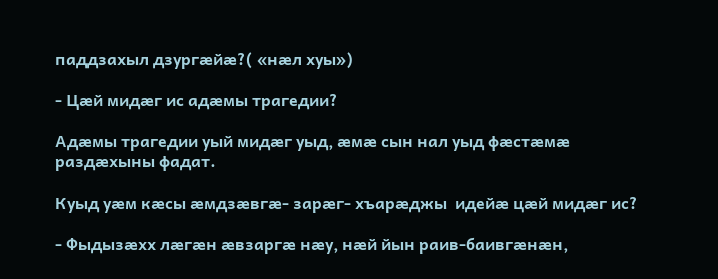паддзахыл дзургӕйӕ?( «нӕл хуы»)

- Цӕй мидӕг ис адӕмы трагедии?

Адӕмы трагедии уый мидӕг уыд, ӕмӕ сын нал уыд фӕстӕмӕ раздӕхыны фадат.

Куыд уӕм кӕсы ӕмдзӕвгӕ- зарӕг- хъарӕджы  идейӕ цӕй мидӕг ис?

- Фыдызӕхх лӕгӕн ӕвзаргӕ нӕу, нӕй йын раив-баивгӕнӕн,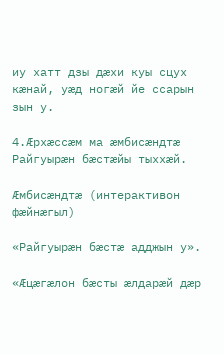иу хатт дзы дӕхи куы сцух кӕнай, уӕд ногӕй йе ссарын зын у.

4.Ӕрхӕссӕм ма ӕмбисӕндтӕ Райгуырӕн бӕстӕйы тыххӕй.

Ӕмбисӕндтӕ (интерактивон фӕйнӕгыл)

«Райгуырӕн бӕстӕ адджын у».

«Ӕцӕгӕлон бӕсты ӕлдарӕй дӕр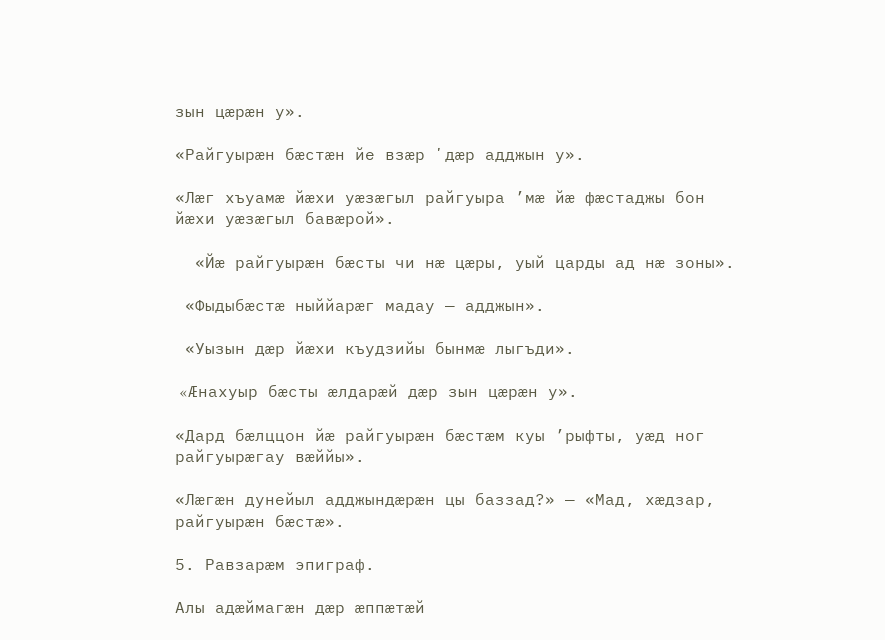зын цӕрӕн у».

«Райгуырӕн бӕстӕн йе взӕр ʼдӕр адджын у».

«Лæг хъуамæ йæхи уæзæгыл райгуыра ’мæ йæ фæстаджы бон йæхи уæзæгыл бавæрой».

  «Йæ райгуырæн бæсты чи нæ цæры, уый царды ад нæ зоны».

 «Фыдыбæстæ ныййарæг мадау — адджын».

 «Уызын дæр йæхи къудзийы бынмæ лыгъди».

 «Æнахуыр бæсты æлдарæй дæр зын цæрæн у».

«Дард бæлццон йæ райгуырæн бæстæм куы ’рыфты, уæд ног райгуырæгау вæййы».

«Лæгæн дунейыл адджындæрæн цы баззад?» — «Мад, хæдзар, райгуырæн бæстæ».

5. Равзарӕм эпиграф.

Алы адӕймагӕн дӕр ӕппӕтӕй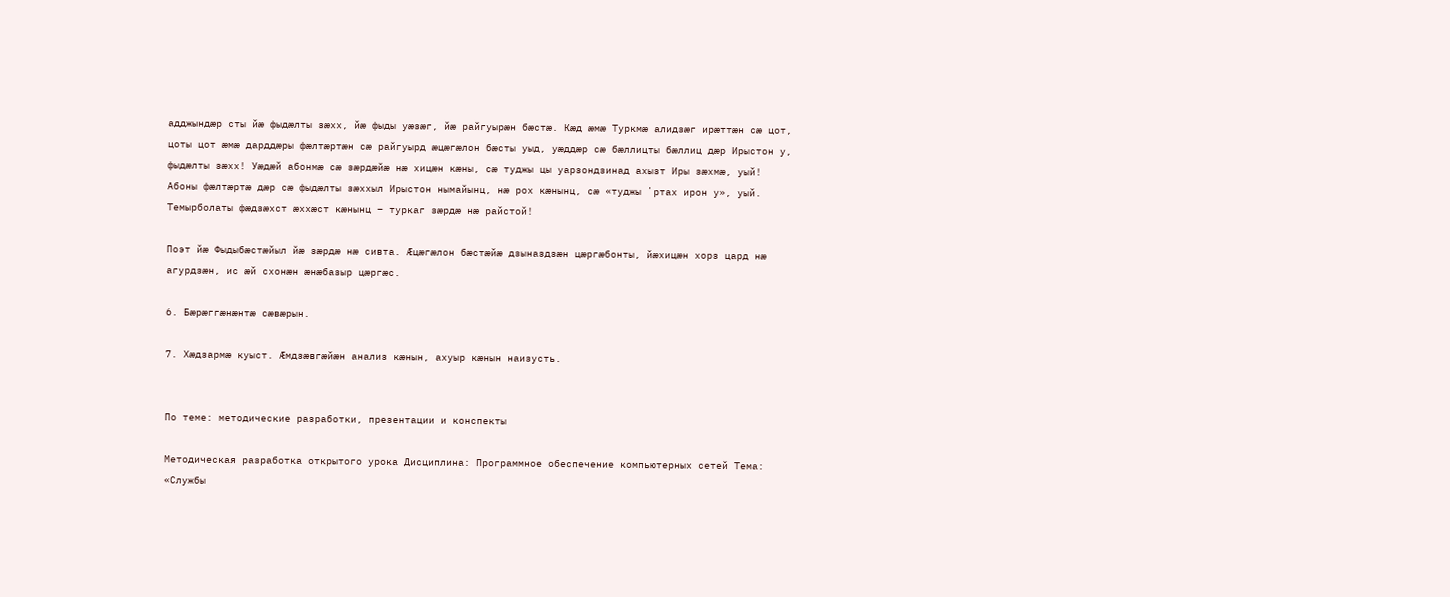адджындӕр сты йӕ фыдӕлты зӕхх, йӕ фыды уӕзӕг, йӕ райгуырӕн бӕстӕ. Кӕд ӕмӕ Туркмӕ алидзӕг ирӕттӕн сӕ цот, цоты цот ӕмӕ дарддӕры фӕлтӕртӕн сӕ райгуырд ӕцӕгӕлон бӕсты уыд, уӕддӕр сӕ бӕллицты бӕллиц дӕр Ирыстон у, фыдӕлты зӕхх! Уӕдӕй абонмӕ сӕ зӕрдӕйӕ нӕ хицӕн кӕны, сӕ туджы цы уарзондзинад ахызт Иры зӕхмӕ, уый! Абоны фӕлтӕртӕ дӕр сӕ фыдӕлты зӕххыл Ирыстон нымайынц, нӕ рох кӕнынц, сӕ «туджы ʼртах ирон у», уый. Темырболаты фӕдзӕхст ӕххӕст кӕнынц – туркаг зӕрдӕ нӕ райстой!

Поэт йӕ Фыдыбӕстӕйыл йӕ зӕрдӕ нӕ сивта. Ӕцӕгӕлон бӕстӕйӕ дзыназдзӕн цӕргӕбонты, йӕхицӕн хорз цард нӕ агурдзӕн, ис ӕй схонӕн ӕнӕбазыр цӕргӕс.

6. Бӕрӕггӕнӕнтӕ сӕвӕрын.

7. Хӕдзармӕ куыст. Ӕмдзӕвгӕйӕн анализ кӕнын, ахуыр кӕнын наизусть.


По теме: методические разработки, презентации и конспекты

Методическая разработка открытого урока Дисциплина: Программное обеспечение компьютерных сетей Тема: «Службы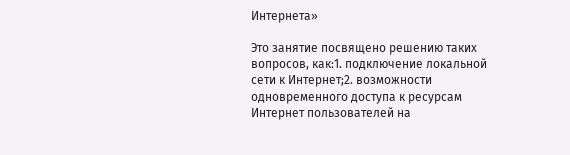Интернета»

Это занятие посвящено решению таких вопросов, как:1. подключение локальной сети к Интернет;2. возможности одновременного доступа к ресурсам Интернет пользователей на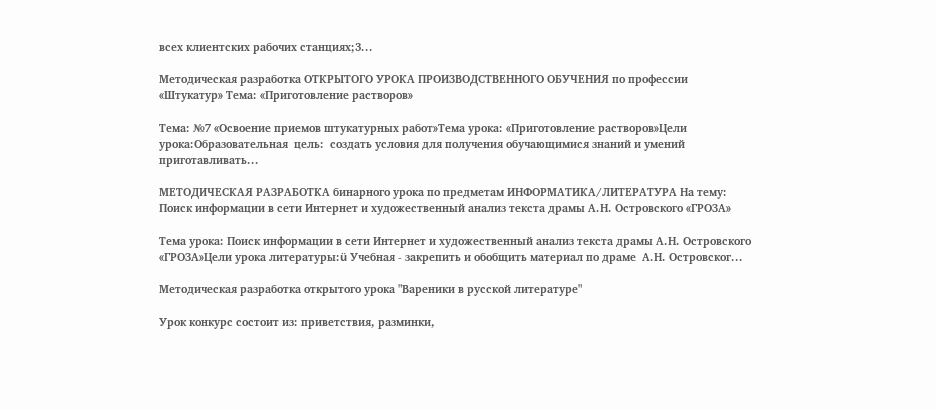всех клиентских рабочих станциях;3...

Методическая разработка ОТКРЫТОГО УРОКА ПРОИЗВОДСТВЕННОГО ОБУЧЕНИЯ по профессии «Штукатур» Тема: «Приготовление растворов»

Тема: №7 «Освоение приемов штукатурных работ»Тема урока: «Приготовление растворов»Цели урока:Образовательная  цель:  создать условия для получения обучающимися знаний и умений приготавливать...

МЕТОДИЧЕСКАЯ РАЗРАБОТКА бинарного урока по предметам ИНФОРМАТИКА/ЛИТЕРАТУРА На тему: Поиск информации в сети Интернет и художественный анализ текста драмы А.Н. Островского «ГРОЗА»

Тема урока: Поиск информации в сети Интернет и художественный анализ текста драмы А.Н. Островского «ГРОЗА»Цели урока литературы:ü Учебная - закрепить и обобщить материал по драме  А.Н. Островског...

Методическая разработка открытого урока "Вареники в русской литературе"

Урок конкурс состоит из: приветствия, разминки,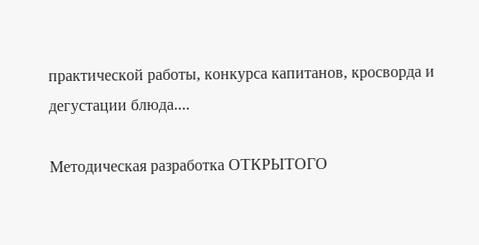практической работы, конкурса капитанов, кросворда и дегустации блюда....

Методическая разработка ОТКРЫТОГО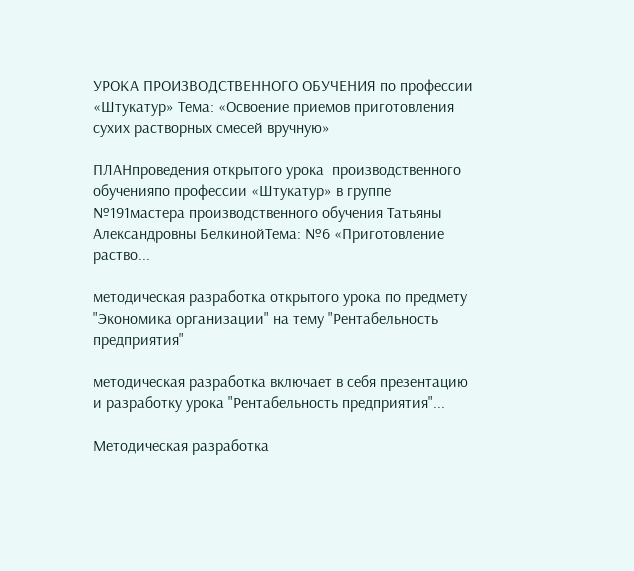УРОКА ПРОИЗВОДСТВЕННОГО ОБУЧЕНИЯ по профессии «Штукатур» Тема: «Освоение приемов приготовления сухих растворных смесей вручную»

ПЛАНпроведения открытого урока  производственного обученияпо профессии «Штукатур» в группе №191мастера производственного обучения Татьяны Александровны БелкинойТема: №6 «Приготовление раство...

методическая разработка открытого урока по предмету "Экономика организации" на тему "Рентабельность предприятия"

методическая разработка включает в себя презентацию и разработку урока "Рентабельность предприятия"...

Методическая разработка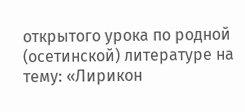открытого урока по родной (осетинской) литературе на тему: «Лирикон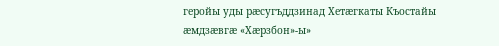геройы уды рæсугъддзинад Хетæгкаты Къостайы æмдзæвгæ «Хæрзбон»-ы»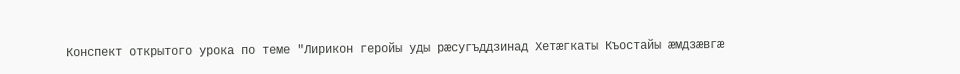Конспект открытого урока по теме "Лирикон геройы уды рæсугъддзинад Хетæгкаты Къостайы æмдзæвгæ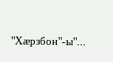"Хæрзбон"-ы"...